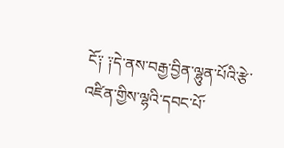ངོ༑ ༑དེ་ནས་བརྒྱ་བྱིན་ལྷུན་པོའི་རྩེ་འཛིན་གྱིས་ལྷའི་དབང་པོ་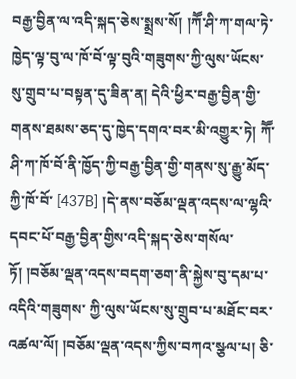བརྒྱ་བྱིན་ལ་འདི་སྐད་ཅེས་སྨྲས་སོ། །ཀཽ་ཤི་ཀ་གལ་ཏེ་ཁྱེད་ལྟ་བུ་ལ་ཁོ་བོ་ལྟ་བུའི་གཟུགས་ཀྱི་ལུས་ཡོངས་ སུ་གྲུབ་པ་བསྟན་དུ་ཟིན་ན། དེའི་ཕྱིར་བརྒྱ་བྱིན་གྱི་གནས་ཐམས་ཅད་དུ་ཁྱེད་དགའ་བར་མི་འགྱུར་ཏེ། ཀཽ་ཤི་ཀ་ཁོ་བོ་ནི་ཁྱོད་ཀྱི་བརྒྱ་བྱིན་གྱི་གནས་སུ་རྒྱུ་མོད་ཀྱི་ཁོ་བོ་ [437B] །དེ་ནས་བཅོམ་ལྡན་འདས་ལ་ལྷའི་དབང་པོ་བརྒྱ་བྱིན་གྱིས་འདི་སྐད་ཅེས་གསོལ་ཏོ། །བཅོམ་ལྡན་འདས་བདག་ཅག་ནི་སྐྱེས་བུ་དམ་པ་འདིའི་གཟུགས་ ཀྱི་ལུས་ཡོངས་སུ་གྲུབ་པ་མཐོང་བར་འཚལ་ལོ། །བཅོམ་ལྡན་འདས་ཀྱིས་བཀའ་སྩལ་པ། ཅི་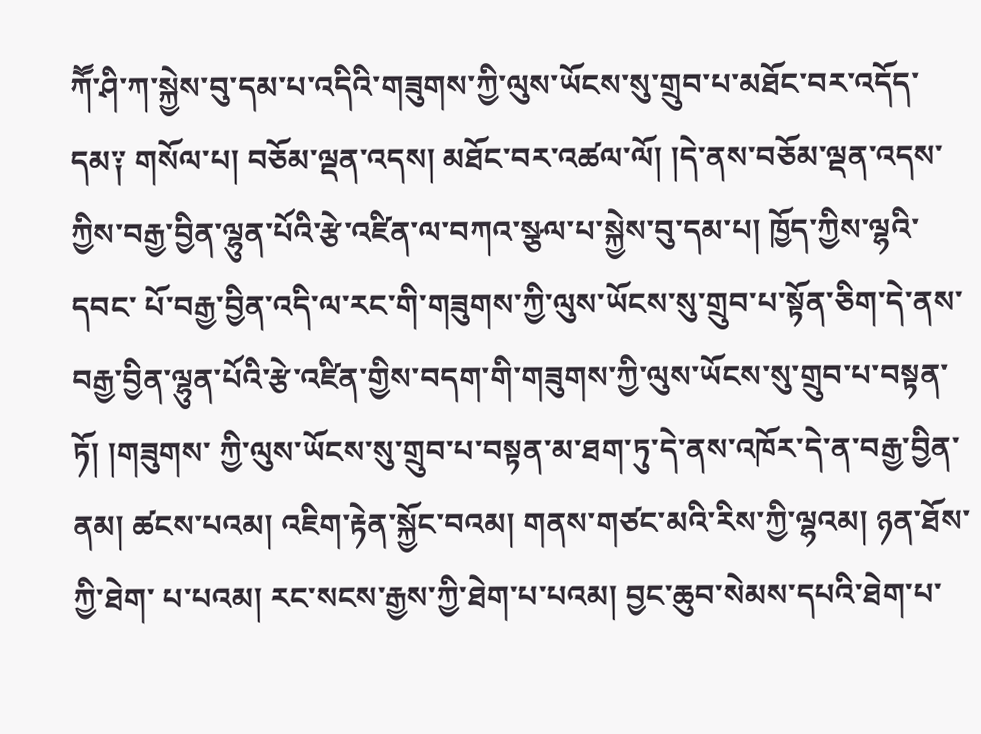ཀཽ་ཤི་ཀ་སྐྱེས་བུ་དམ་པ་འདིའི་གཟུགས་ཀྱི་ལུས་ཡོངས་སུ་གྲུབ་པ་མཐོང་བར་འདོད་ དམ༑ གསོལ་པ། བཅོམ་ལྡན་འདས། མཐོང་བར་འཚལ་ལོ། །དེ་ནས་བཅོམ་ལྡན་འདས་ཀྱིས་བརྒྱ་བྱིན་ལྷུན་པོའི་རྩེ་འཛིན་ལ་བཀའ་སྩལ་པ་སྐྱེས་བུ་དམ་པ། ཁྱོད་ཀྱིས་ལྷའི་དབང་ པོ་བརྒྱ་བྱིན་འདི་ལ་རང་གི་གཟུགས་ཀྱི་ལུས་ཡོངས་སུ་གྲུབ་པ་སྟོན་ཅིག་དེ་ནས་བརྒྱ་བྱིན་ལྷུན་པོའི་རྩེ་འཛིན་གྱིས་བདག་གི་གཟུགས་ཀྱི་ལུས་ཡོངས་སུ་གྲུབ་པ་བསྟན་ཏོ། །གཟུགས་ ཀྱི་ལུས་ཡོངས་སུ་གྲུབ་པ་བསྟན་མ་ཐག་ཏུ་དེ་ནས་འཁོར་དེ་ན་བརྒྱ་བྱིན་ནམ། ཚངས་པའམ། འཇིག་རྟེན་སྐྱོང་བའམ། གནས་གཙང་མའི་རིས་ཀྱི་ལྷའམ། ཉན་ཐོས་ཀྱི་ཐེག་ པ་པའམ། རང་སངས་རྒྱས་ཀྱི་ཐེག་པ་པའམ། བྱང་ཆུབ་སེམས་དཔའི་ཐེག་པ་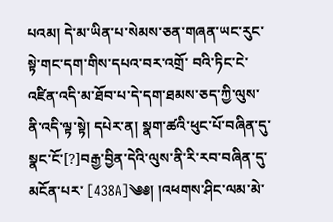པའམ། དེ་མ་ཡིན་པ་སེམས་ཅན་གཞན་ཡང་རུང་སྟེ་གང་དག་གིས་དཔའ་བར་འགྲོ་ བའི་ཏིང་ངེ་འཛིན་འདི་མ་ཐོབ་པ་དེ་དག་ཐམས་ཅད་ཀྱི་ལུས་ནི་འདི་ལྟ་སྟེ། དཔེར་ན། སྣག་ཚའི་ཕུང་པོ་བཞིན་དུ་སྣང་ངོ་[?]བརྒྱ་བྱིན་དེའི་ལུས་ནི་རི་རབ་བཞིན་དུ་མངོན་པར་ [438A]༄༅། །འཕགས་ཤིང་ལམ་མེ་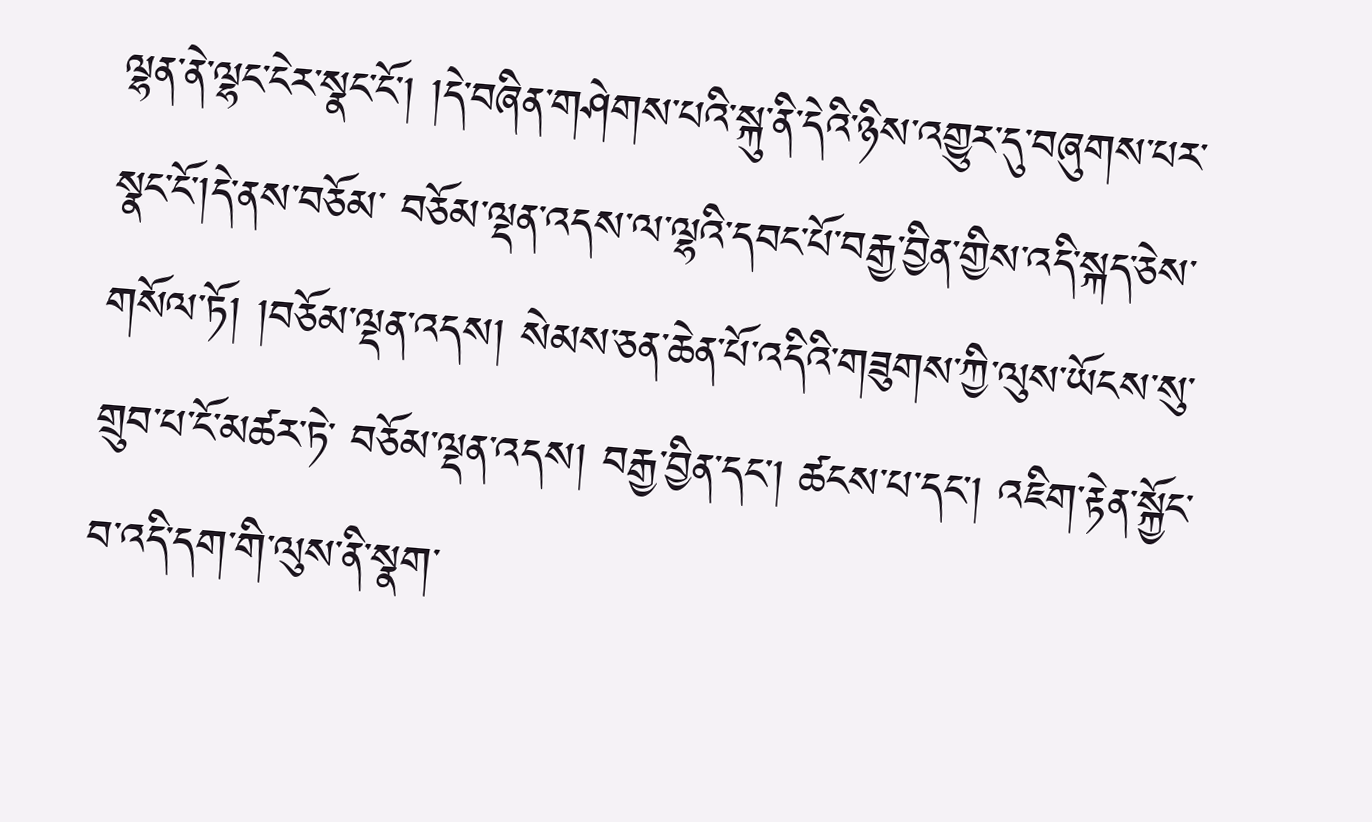ལྷན་ནེ་ལྷང་ངེར་སྣང་ངོ། །དེ་བཞིན་གཤེགས་པའི་སྐུ་ནི་དེའི་ཉིས་འགྱུར་དུ་བཞུགས་པར་སྣང་ངོ་།དེ་ནས་བཅོམ་ བཅོམ་ལྡན་འདས་ལ་ལྷའི་དབང་པོ་བརྒྱ་བྱིན་གྱིས་འདི་སྐད་ཅེས་གསོལ་ཏོ། །བཅོམ་ལྡན་འདས། སེམས་ཅན་ཆེན་པོ་འདིའི་གཟུགས་ཀྱི་ལུས་ཡོངས་སུ་གྲུབ་པ་ངོ་མཚར་ཏེ་ བཅོམ་ལྡན་འདས། བརྒྱ་བྱིན་དང། ཚངས་པ་དང། འཇིག་རྟེན་སྐྱོང་བ་འདི་དག་གི་ལུས་ནི་སྣག་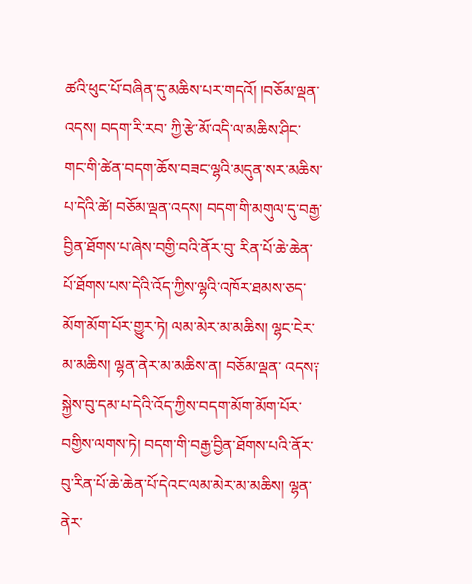ཚའི་ཕུང་པོ་བཞིན་དུ་མཆིས་པར་གདའོ། །བཅོམ་ལྡན་འདས། བདག་རི་རབ་ ཀྱི་རྩེ་མོ་འདི་ལ་མཆིས་ཤིང་གང་གི་ཚེན་བདག་ཆོས་བཟང་ལྷའི་མདུན་སར་མཆིས་པ་དེའི་ཚེ། བཅོམ་ལྡན་འདས། བདག་གི་མགུལ་དུ་བརྒྱ་བྱིན་ཐོགས་པ་ཞེས་བགྱི་བའི་ནོར་བུ་ རིན་པོ་ཆེ་ཆེན་པོ་ཐོགས་པས་དེའི་འོད་ཀྱིས་ལྷའི་འཁོར་ཐམས་ཅད་མོག་མོག་པོར་གྱུར་ཏེ། ལམ་མེར་མ་མཆིས། ལྷང་ངེར་མ་མཆིས། ལྷན་ནེར་མ་མཆིས་ན། བཅོམ་ལྡན་ འདས༑ སྐྱེས་བུ་དམ་པ་དེའི་འོད་ཀྱིས་བདག་མོག་མོག་པོར་བགྱིས་ལགས་ཏེ། བདག་གི་བརྒྱ་བྱིན་ཐོགས་པའི་ནོར་བུ་རིན་པོ་ཆེ་ཆེན་པོ་དེའང་ལམ་མེར་མ་མཆིས། ལྷན་ ནེར་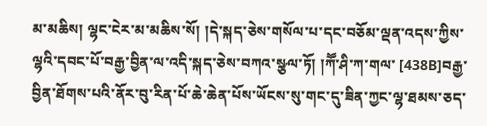མ་མཆིས། ལྷང་ངེར་མ་མཆིས་སོ། །དེ་སྐད་ཅེས་གསོལ་པ་དང་བཅོམ་ལྡན་འདས་ཀྱིས་ལྷའི་དབང་པོ་བརྒྱ་བྱིན་ལ་འདི་སྐད་ཅེས་བཀའ་སྩལ་ཏོ། །ཀཽ་ཤི་ཀ་གལ་ [438B]བརྒྱ་བྱིན་ཐོགས་པའི་ནོར་བུ་རིན་པོ་ཆེ་ཆེན་པོས་ཡོངས་སུ་གང་དུ་ཟིན་ཀྱང་ལྷ་ཐམས་ཅད་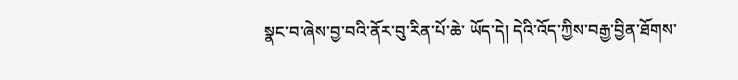སྣང་བ་ཞེས་བྱ་བའི་ནོར་བུ་རིན་པོ་ཆེ་ ཡོད་དེ། དེའི་འོད་ཀྱིས་བརྒྱ་བྱིན་ཐོགས་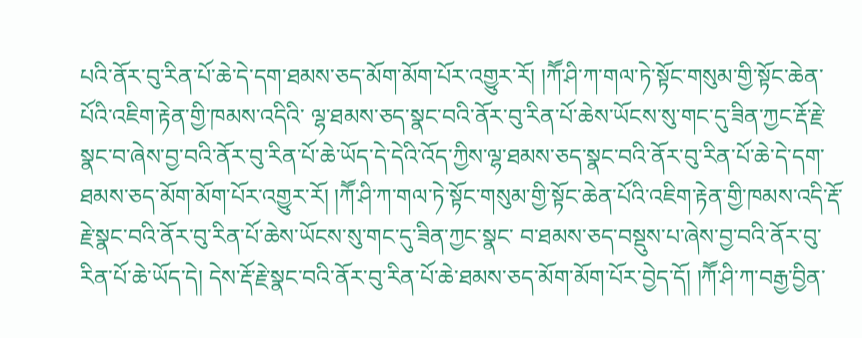པའི་ནོར་བུ་རིན་པོ་ཆེ་དེ་དག་ཐམས་ཅད་མོག་མོག་པོར་འགྱུར་རོ། །ཀཽ་ཤི་ཀ་གལ་ཏེ་སྟོང་གསུམ་གྱི་སྟོང་ཆེན་པོའི་འཇིག་རྟེན་གྱི་ཁམས་འདིའི་ ལྷ་ཐམས་ཅད་སྣང་བའི་ནོར་བུ་རིན་པོ་ཆེས་ཡོངས་སུ་གང་དུ་ཟིན་ཀྱང་རྡོ་རྗེ་སྣང་བ་ཞེས་བྱ་བའི་ནོར་བུ་རིན་པོ་ཆེ་ཡོད་དེ་དེའི་འོད་ཀྱིས་ལྷ་ཐམས་ཅད་སྣང་བའི་ནོར་བུ་རིན་པོ་ཆེ་དེ་དག་ ཐམས་ཅད་མོག་མོག་པོར་འགྱུར་རོ། །ཀཽ་ཤི་ཀ་གལ་ཏེ་སྟོང་གསུམ་གྱི་སྟོང་ཆེན་པོའི་འཇིག་རྟེན་གྱི་ཁམས་འདི་རྡོ་རྗེ་སྣང་བའི་ནོར་བུ་རིན་པོ་ཆེས་ཡོངས་སུ་གང་དུ་ཟིན་ཀྱང་སྣང་ བ་ཐམས་ཅད་བསྡུས་པ་ཞེས་བྱ་བའི་ནོར་བུ་རིན་པོ་ཆེ་ཡོད་དེ། དེས་རྡོ་རྗེ་སྣང་བའི་ནོར་བུ་རིན་པོ་ཆེ་ཐམས་ཅད་མོག་མོག་པོར་བྱེད་དོ། །ཀཽ་ཤི་ཀ་བརྒྱ་བྱིན་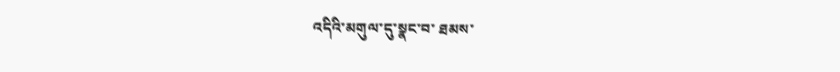འདིའི་མགུལ་དུ་སྣང་བ་ ཐམས་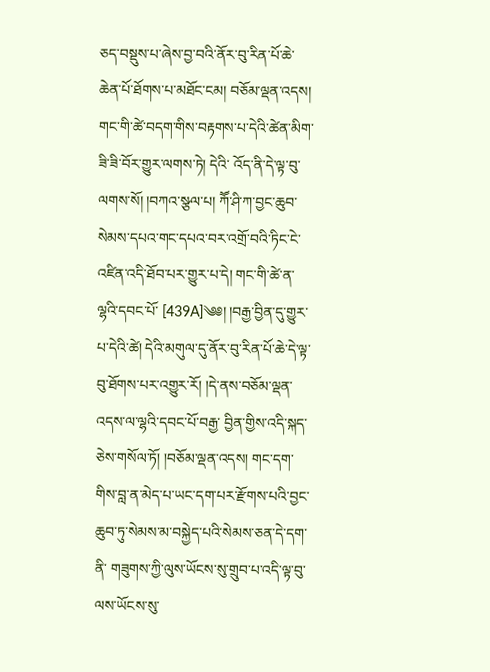ཅད་བསྡུས་པ་ཞེས་བྱ་བའི་ནོར་བུ་རིན་པོ་ཆེ་ཆེན་པོ་ཐོགས་པ་མཐོང་ངམ། བཅོམ་ལྡན་འདས། གང་གི་ཚེ་བདག་གིས་བརྟགས་པ་དེའི་ཚེན་མིག་ཟི་ཟི་བོར་གྱུར་ལགས་ཏེ། དེའི་ འོད་ནི་དེ་ལྟ་བུ་ལགས་སོ། །བཀའ་སྩལ་པ། ཀཽ་ཤི་ཀ་བྱང་ཆུབ་སེམས་དཔའ་གང་དཔའ་བར་འགྲོ་བའི་ཏིང་ངེ་འཛིན་འདི་ཐོབ་པར་གྱུར་པ་དེ། གང་གི་ཚེ་ན་ལྷའི་དབང་པོ་ [439A]༄༅། །བརྒྱ་བྱིན་དུ་གྱུར་པ་དེའི་ཚེ། དེའི་མགུལ་དུ་ནོར་བུ་རིན་པོ་ཆེ་དེ་ལྟ་བུ་ཐོགས་པར་འགྱུར་རོ། །དེ་ནས་བཅོམ་ལྡན་འདས་ལ་ལྷའི་དབང་པོ་བརྒྱ་ བྱིན་གྱིས་འདི་སྐད་ཅེས་གསོལ་ཏོ། །བཅོམ་ལྡན་འདས། གང་དག་གིས་བླ་ན་མེད་པ་ཡང་དག་པར་རྫོགས་པའི་བྱང་ཆུབ་ཏུ་སེམས་མ་བསྐྱེད་པའི་སེམས་ཅན་དེ་དག་ནི་ གཟུགས་ཀྱི་ལུས་ཡོངས་སུ་གྲུབ་པ་འདི་ལྟ་བུ་ལས་ཡོངས་སུ་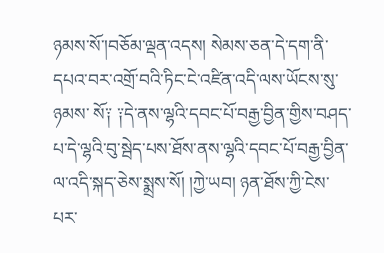ཉམས་སོ་།བཅོམ་ལྡན་འདས། སེམས་ཅན་དེ་དག་ནི་དཔའ་བར་འགྲོ་བའི་ཏིང་ངེ་འཛིན་འདི་ལས་ཡོངས་སུ་ཉམས་ སོ༑ ༑དེ་ནས་ལྷའི་དབང་པོ་བརྒྱ་བྱིན་གྱིས་བཤད་པ་དེ་ལྷའི་བུ་སྦེད་པས་ཐོས་ནས་ལྷའི་དབང་པོ་བརྒྱ་བྱིན་ལ་འདི་སྐད་ཅེས་སྨྲས་སོ། །ཀྱེ་ཡབ། ཉན་ཐོས་ཀྱི་ངེས་པར་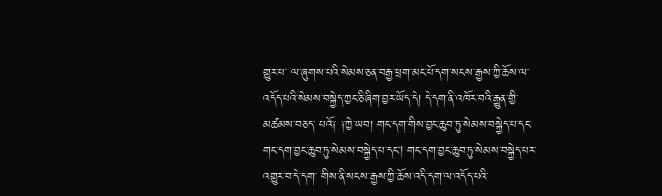གྱུར་པ་ ལ་ཞུགས་པའི་སེམས་ཅན་བརྒྱ་ཕྲག་མང་པོ་དག་སངས་རྒྱས་ཀྱི་ཆོས་ལ་འདོད་པའི་སེམས་བསྐྱེད་ཀྱང་ཅི་ཞིག་བྱར་ཡོད་དེ། དེ་དག་ནི་འཁོར་བའི་རྒྱུན་གྱི་མཚམས་བཅད་ པའོ༑ ༑ཀྱེ་ཡབ། གང་དག་གིས་བྱང་ཆུབ་ཏུ་སེམས་བསྐྱེད་པ་དང་གང་དག་བྱང་ཆུབ་ཏུ་སེམས་བསྐྱེད་པ་དང། གང་དག་བྱང་ཆུབ་ཏུ་སེམས་བསྐྱེད་པར་འགྱུར་བ་དེ་དག་ གིས་ནི་སངས་རྒྱས་ཀྱི་ཆོས་འདི་དག་ལ་འདོད་པའི་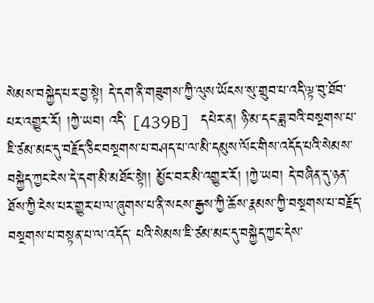སེམས་བསྐྱེད་པར་བྱ་སྟེ། དེ་དག་ནི་གཟུགས་ཀྱི་ལུས་ཡོངས་སུ་གྲུབ་པ་འདི་ལྟ་བུ་ཐོབ་པར་འགྱུར་རོ། །ཀྱེ་ཡབ། འདི་ [439B] དཔེར་ན། ཉི་མ་དང་ཟླ་བའི་བསྔགས་པ་ཇི་ཙམ་མང་དུ་བརྗོད་ཅིང་བསྔགས་པ་བཤད་པ་ལ་མི་དམུས་ལོང་གིས་འདོད་པའི་སེམས་བསྐྱེད་ཀྱང་ངེས་དེ་དག་མི་མཐོང་སྟེ།། མྱོང་བར་མི་འགྱུར་རོ། །ཀྱེ་ཡབ། དེ་བཞིན་དུ་ཉན་ཐོས་ཀྱི་ངེས་པར་གྱུར་པ་ལ་ཞུགས་པ་ནི་སངས་རྒྱས་ཀྱི་ཆོས་རྣམས་ཀྱི་བསྔགས་པ་བརྗོད་བསྔགས་པ་བསྟན་པ་ལ་འདོད་ པའི་སེམས་ཇི་ཙམ་མང་དུ་བསྐྱེད་ཀྱང་དེས་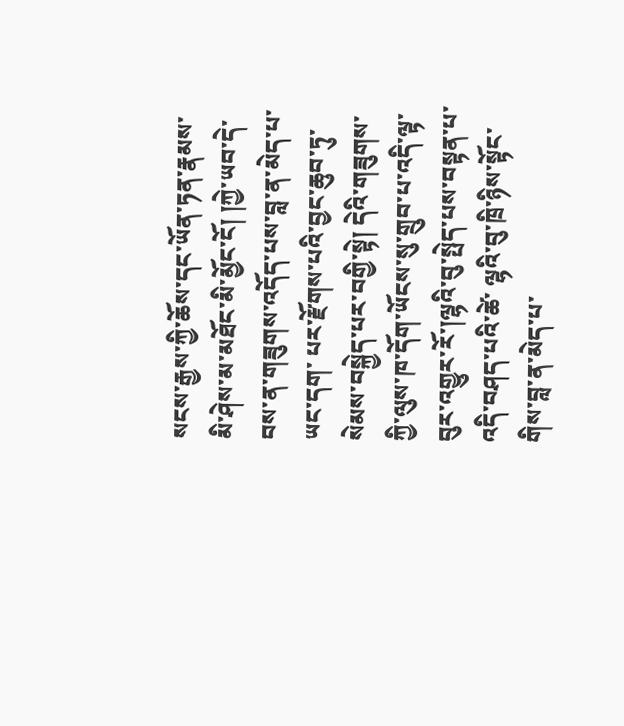སངས་རྒྱས་ཀྱི་ཆོས་དང་ཡོན་ཏན་རྣམས་མི་ཤེས་མ་མཐོང་མི་མྱོང་ངོ། །ཀྱེ་ཡབ་དེ་བས་ན་གཟུགས་འདོད་པས་བླ་ན་མེད་པ་ཡང་དག་ པར་རྫོགས་པའི་བྱང་ཆུབ་ཏུ་སེམས་བསྐྱེད་པར་བགྱི་སྟེ། དེའི་གཟུགས་ཀྱི་ལུས་ཁ་དོག་ཡོངས་སུ་གྲུབ་པ་འདི་ལྟ་བུར་འགྱུར་རོ་།ལྷའི་བུ་སྤེད་པས་བསྟན་པ་འདི་བཤད་པའི་ཚེ་ ལྷའི་བུ་ཁྲི་ཉིས་སྟོང་གིས་བླ་ན་མེད་པ་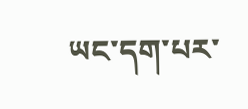ཡང་དག་པར་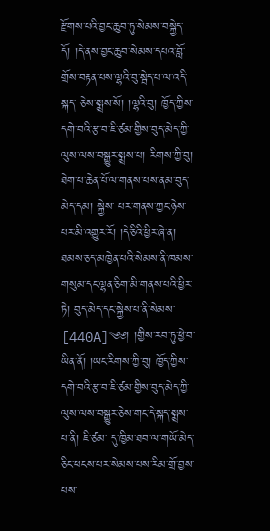རྫོགས་པའི་བྱང་ཆུབ་ཏུ་སེམས་བསྐྱེད་དོ། །དེ་ནས་བྱང་ཆུབ་སེམས་དཔའ་བློ་གྲོས་བརྟན་པས་ལྷའི་བུ་སྦེད་པ་ལ་འདི་སྐད་ ཅེས་སྨྲས་སོ། །ལྷའི་བུ། ཁྱོད་ཀྱིས་དགེ་བའི་རྩ་བ་ཇི་ཙམ་གྱིས་བུད་མེད་ཀྱི་ལུས་ལས་བསྒྱུར་སྨྲས་པ། རིགས་ཀྱི་བུ། ཐེག་པ་ཆེན་པོ་ལ་གནས་པས་ནམ་བུད་མེད་དམ། སྐྱེས་ པར་གནས་ཀྱང་ཉེས་པར་མི་འགྱུར་རོ། །དེ་ཅིའི་ཕྱིར་ཞེ་ན། ཐམས་ཅད་མཁྱེན་པའི་སེམས་ནི་ཁམས་གསུམ་དང་ལྷན་ཅིག་མི་གནས་པའི་ཕྱིར་ཏེ། བུད་མེད་དང་སྐྱེས་པ་ནི་སེམས་ [440A]༄༅། །གྱིས་རབ་ཏུ་ཕྱེ་བ་ཡིན་ནོ། །ཡང་རིགས་ཀྱི་བུ། ཁྱོད་ཀྱིས་དགེ་བའི་རྩ་བ་ཇི་ཙམ་གྱིས་བུད་མེད་ཀྱི་ལུས་ལས་བསྒྱུར་ཅེས་གང་དེ་སྐད་སྨྲས་པ་ནི། ཇི་ཙམ་ དུ་ཁྱིམ་ཐབ་ལ་གཡོ་མེད་ཅིང་ཕངས་པར་སེམས་པས་རིམ་གྲོ་བྱས་པས་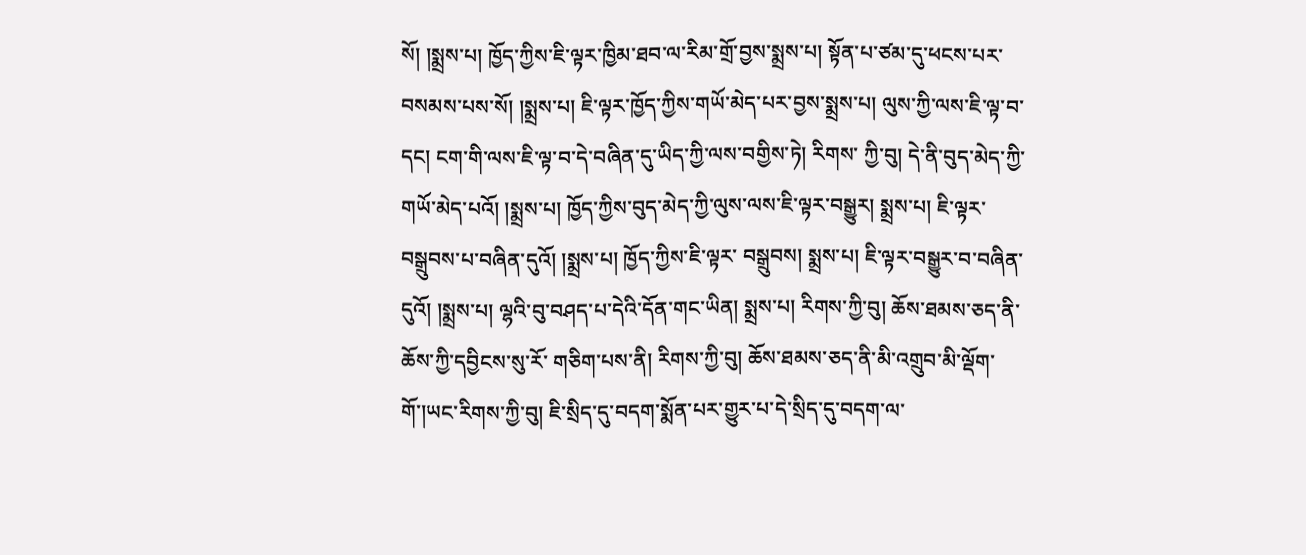སོ། །སྨྲས་པ། ཁྱོད་ཀྱིས་ཇི་ལྟར་ཁྱིམ་ཐབ་ལ་རིམ་གྲོ་བྱས་སྨྲས་པ། སྟོན་པ་ཙམ་དུ་ཕངས་པར་ བསམས་པས་སོ། །སྨྲས་པ། ཇི་ལྟར་ཁྱོད་ཀྱིས་གཡོ་མེད་པར་བྱས་སྨྲས་པ། ལུས་ཀྱི་ལས་ཇི་ལྟ་བ་དང། ངག་གི་ལས་ཇི་ལྟ་བ་དེ་བཞིན་དུ་ཡིད་ཀྱི་ལས་བགྱིས་ཏེ། རིགས་ ཀྱི་བུ། དེ་ནི་བུད་མེད་ཀྱི་གཡོ་མེད་པའོ། །སྨྲས་པ། ཁྱོད་ཀྱིས་བུད་མེད་ཀྱི་ལུས་ལས་ཇི་ལྟར་བསྒྱུར། སྨྲས་པ། ཇི་ལྟར་བསྒྲུབས་པ་བཞིན་དུའོ། །སྨྲས་པ། ཁྱོད་ཀྱིས་ཇི་ལྟར་ བསྒྲུབས། སྨྲས་པ། ཇི་ལྟར་བསྒྱུར་བ་བཞིན་དུའོ། །སྨྲས་པ། ལྷའི་བུ་བཤད་པ་དེའི་དོན་གང་ཡིན། སྨྲས་པ། རིགས་ཀྱི་བུ། ཆོས་ཐམས་ཅད་ནི་ཆོས་ཀྱི་དབྱིངས་སུ་རོ་ གཅིག་པས་ནི། རིགས་ཀྱི་བུ། ཆོས་ཐམས་ཅད་ནི་མི་འགྲུབ་མི་ལྡོག་གོ་།ཡང་རིགས་ཀྱི་བུ། ཇི་སྲིད་དུ་བདག་སྨོན་པར་གྱུར་པ་དེ་སྲིད་དུ་བདག་ལ་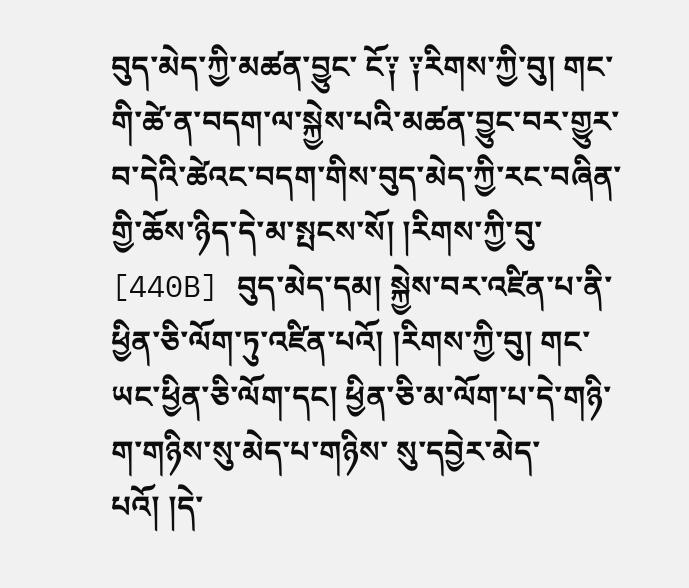བུད་མེད་ཀྱི་མཚན་བྱུང་ ངོ༑ ༑རིགས་ཀྱི་བུ། གང་གི་ཚེ་ན་བདག་ལ་སྐྱེས་པའི་མཚན་བྱུང་བར་གྱུར་བ་དེའི་ཚེའང་བདག་གིས་བུད་མེད་ཀྱི་རང་བཞིན་གྱི་ཆོས་ཉིད་དེ་མ་སྤངས་སོ། །རིགས་ཀྱི་བུ་ [440B] བུད་མེད་དམ། སྐྱེས་བར་འཛིན་པ་ནི་ཕྱིན་ཅི་ལོག་ཏུ་འཛིན་པའོ། །རིགས་ཀྱི་བུ། གང་ཡང་ཕྱིན་ཅི་ལོག་དང། ཕྱིན་ཅི་མ་ལོག་པ་དེ་གཉི་ག་གཉིས་སུ་མེད་པ་གཉིས་ སུ་དབྱེར་མེད་པའོ། །དེ་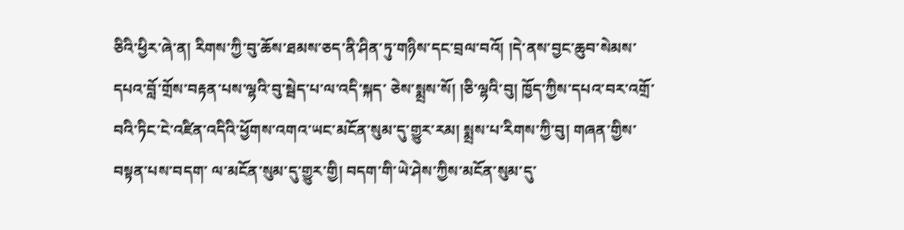ཅིའི་ཕྱིར་ཞེ་ན། རིགས་ཀྱི་བུ་ཆོས་ཐམས་ཅད་ནི་ཤིན་ཏུ་གཉིས་དང་བྲལ་བའོ། །དེ་ནས་བྱང་ཆུབ་སེམས་དཔའ་བློ་གྲོས་བརྟན་པས་ལྷའི་བུ་སྦེད་པ་ལ་འདི་སྐད་ ཅེས་སྨྲས་སོ། །ཅི་ལྷའི་བུ། ཁྱོད་ཀྱིས་དཔའ་བར་འགྲོ་བའི་ཏིང་ངེ་འཛིན་འདིའི་ཕྱོགས་འགའ་ཡང་མངོན་སུམ་དུ་གྱུར་རམ། སྨྲས་པ་རིགས་ཀྱི་བུ། གཞན་གྱིས་བསྟན་པས་བདག་ ལ་མངོན་སུམ་དུ་གྱུར་གྱི། བདག་གི་ཡེ་ཤེས་ཀྱིས་མངོན་སུམ་དུ་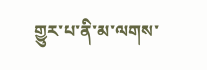གྱུར་པ་ནི་མ་ལགས་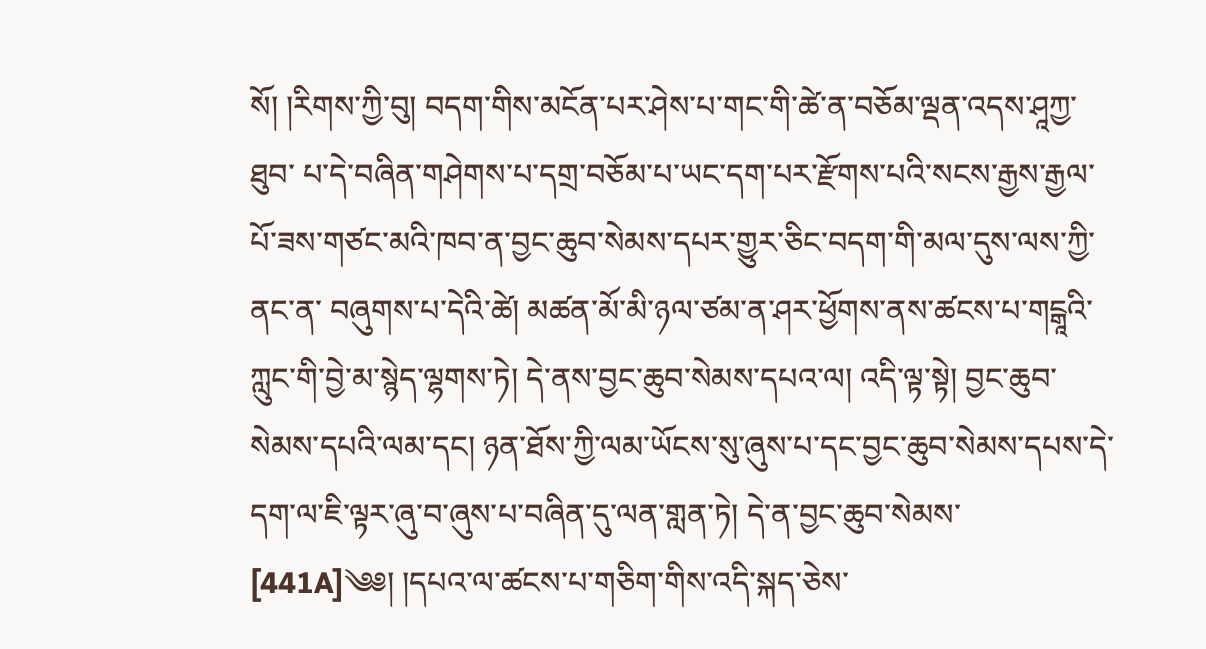སོ། །རིགས་ཀྱི་བུ། བདག་གིས་མངོན་པར་ཤེས་པ་གང་གི་ཚེ་ན་བཅོམ་ལྡན་འདས་ཤཱཀྱ་ཐུབ་ པ་དེ་བཞིན་གཤེགས་པ་དགྲ་བཅོམ་པ་ཡང་དག་པར་རྫོགས་པའི་སངས་རྒྱས་རྒྱལ་པོ་ཟས་གཙང་མའི་ཁབ་ན་བྱང་ཆུབ་སེམས་དཔར་གྱུར་ཅིང་བདག་གི་མལ་དུས་ལས་ཀྱི་ནང་ན་ བཞུགས་པ་དེའི་ཚེ། མཚན་མོ་མི་ཉལ་ཙམ་ན་ཤར་ཕྱོགས་ནས་ཚངས་པ་གངྒཱའི་ཀླུང་གི་བྱེ་མ་སྙེད་ལྷགས་ཏེ། དེ་ནས་བྱང་ཆུབ་སེམས་དཔའ་ལ། འདི་ལྟ་སྟེ། བྱང་ཆུབ་ སེམས་དཔའི་ལམ་དང། ཉན་ཐོས་ཀྱི་ལམ་ཡོངས་སུ་ཞུས་པ་དང་བྱང་ཆུབ་སེམས་དཔས་དེ་དག་ལ་ཇི་ལྟར་ཞུ་བ་ཞུས་པ་བཞིན་དུ་ལན་གླན་ཏེ། དེ་ན་བྱང་ཆུབ་སེམས་ [441A]༄༅། །དཔའ་ལ་ཚངས་པ་གཅིག་གིས་འདི་སྐད་ཅེས་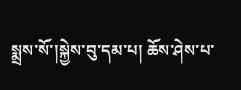སྨྲས་སོ་།སྐྱེས་བུ་དམ་པ། ཆོས་ཤེས་པ་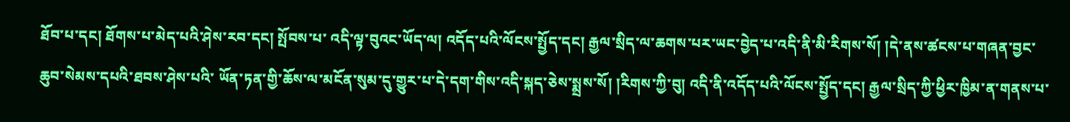ཐོབ་པ་དང། ཐོགས་པ་མེད་པའི་ཤེས་རབ་དང། སྤོབས་པ་ འདི་ལྟ་བུའང་ཡོད་ལ། འདོད་པའི་ལོངས་སྤྱོད་དང། རྒྱལ་སྲིད་ལ་ཆགས་པར་ཡང་བྱེད་པ་འདི་ནི་མི་རིགས་སོ། །དེ་ནས་ཚངས་པ་གཞན་བྱང་ཆུབ་སེམས་དཔའི་ཐབས་ཤེས་པའི་ ཡོན་ཏན་གྱི་ཆོས་ལ་མངོན་སུམ་དུ་གྱུར་པ་དེ་དག་གིས་འདི་སྐད་ཅེས་སྨྲས་སོ། །རིགས་ཀྱི་བུ། འདི་ནི་འདོད་པའི་ལོངས་སྤྱོད་དང། རྒྱལ་སྲིད་ཀྱི་ཕྱིར་ཁྱིམ་ན་གནས་པ་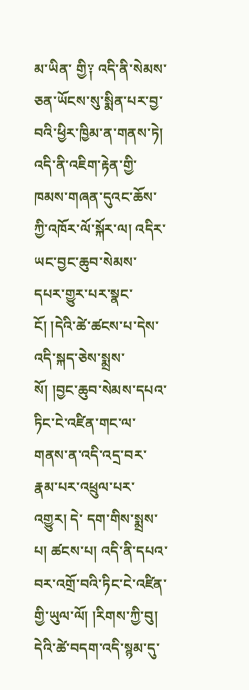མ་ཡིན་ གྱི༑ འདི་ནི་སེམས་ཅན་ཡོངས་སུ་སྨིན་པར་བྱ་བའི་ཕྱིར་ཁྱིམ་ན་གནས་ཏེ། འདི་ནི་འཇིག་རྟེན་གྱི་ཁམས་གཞན་དུའང་ཆོས་ཀྱི་འཁོར་ལོ་སྐོར་ལ། འདིར་ཡང་བྱང་ཆུབ་སེམས་ དཔར་གྱུར་པར་སྣང་ངོ། །དེའི་ཚེ་ཚངས་པ་དེས་འདི་སྐད་ཅེས་སྨྲས་སོ། །བྱང་ཆུབ་སེམས་དཔའ་ཏིང་ངེ་འཛིན་གང་ལ་གནས་ན་འདི་འདྲ་བར་རྣམ་པར་འཕྲུལ་པར་འགྱུར། དེ་ དག་གིས་སྨྲས་པ། ཚངས་པ། འདི་ནི་དཔའ་བར་འགྲོ་བའི་ཏིང་ངེ་འཛིན་གྱི་ཡུལ་ལོ། །རིགས་ཀྱི་བུ། དེའི་ཚེ་བདག་འདི་སྙམ་དུ་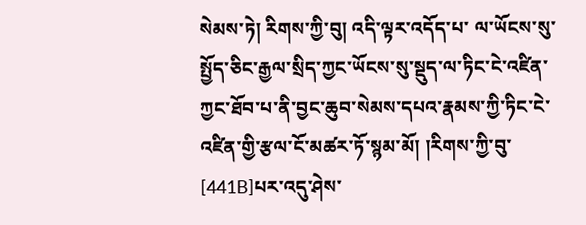སེམས་ཏེ། རིགས་ཀྱི་བུ། འདི་ལྟར་འདོད་པ་ ལ་ཡོངས་སུ་སྤྱོད་ཅིང་རྒྱལ་སྲིད་ཀྱང་ཡོངས་སུ་སྡུད་ལ་ཏིང་ངེ་འཛིན་ཀྱང་ཐོབ་པ་ནི་བྱང་ཆུབ་སེམས་དཔའ་རྣམས་ཀྱི་ཏིང་ངེ་འཛིན་གྱི་རྩལ་ངོ་མཚར་ཏོ་སྙམ་མོ། །རིགས་ཀྱི་བུ་ [441B]པར་འདུ་ཤེས་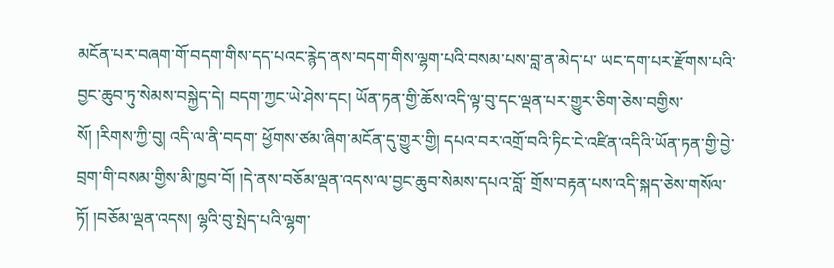མངོན་པར་བཞག་གོ་བདག་གིས་དད་པའང་རྙེད་ནས་བདག་གིས་ལྷག་པའི་བསམ་པས་བླ་ན་མེད་པ་ ཡང་དག་པར་རྫོགས་པའི་བྱང་ཆུབ་ཏུ་སེམས་བསྐྱེད་དེ། བདག་ཀྱང་ཡེ་ཤེས་དང། ཡོན་ཏན་གྱི་ཆོས་འདི་ལྟ་བུ་དང་ལྡན་པར་གྱུར་ཅིག་ཅེས་བགྱིས་སོ། །རིགས་ཀྱི་བུ། འདི་ལ་ནི་བདག་ ཕྱོགས་ཙམ་ཞིག་མངོན་དུ་གྱུར་གྱི། དཔའ་བར་འགྲོ་བའི་ཏིང་ངེ་འཛིན་འདིའི་ཡོན་ཏན་གྱི་བྱེ་བྲག་གི་བསམ་གྱིས་མི་ཁྱབ་བོ། །དེ་ནས་བཅོམ་ལྡན་འདས་ལ་བྱང་ཆུབ་སེམས་དཔའ་བློ་ གྲོས་བརྟན་པས་འདི་སྐད་ཅེས་གསོལ་ཏོ། །བཅོམ་ལྡན་འདས། ལྷའི་བུ་སྤེད་པའི་ལྷག་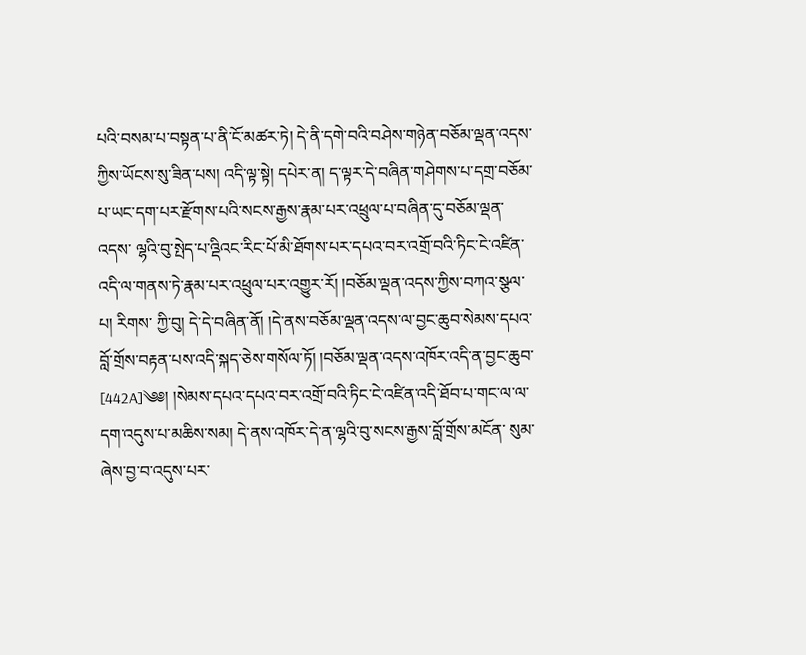པའི་བསམ་པ་བསྟན་པ་ནི་ངོ་མཚར་ཏེ། དེ་ནི་དགེ་བའི་བཤེས་གཉེན་བཅོམ་ལྡན་འདས་ ཀྱིས་ཡོངས་སུ་ཟིན་པས། འདི་ལྟ་སྟེ། དཔེར་ན། ད་ལྟར་དེ་བཞིན་གཤེགས་པ་དགྲ་བཅོམ་པ་ཡང་དག་པར་རྫོགས་པའི་སངས་རྒྱས་རྣམ་པར་འཕྲུལ་པ་བཞིན་དུ་བཅོམ་ལྡན་འདས་ ལྷའི་བུ་སྤེད་པ་འྡིའང་རིང་པོ་མི་ཐོགས་པར་དཔའ་བར་འགྲོ་བའི་ཏིང་ངེ་འཛིན་འདི་ལ་གནས་ཏེ་རྣམ་པར་འཕྲུལ་པར་འགྱུར་རོ། །བཅོམ་ལྡན་འདས་ཀྱིས་བཀའ་སྩལ་པ། རིགས་ ཀྱི་བུ། དེ་དེ་བཞིན་ནོ། །དེ་ནས་བཅོམ་ལྡན་འདས་ལ་བྱང་ཆུབ་སེམས་དཔའ་བློ་གྲོས་བརྟན་པས་འདི་སྐད་ཅེས་གསོལ་ཏོ། །བཅོམ་ལྡན་འདས་འཁོར་འདི་ན་བྱང་ཆུབ་ [442A]༄༅། །སེམས་དཔའ་དཔའ་བར་འགྲོ་བའི་ཏིང་ངེ་འཛིན་འདི་ཐོབ་པ་གང་ལ་ལ་དག་འདུས་པ་མཆིས་སམ། དེ་ནས་འཁོར་དེ་ན་ལྷའི་བུ་སངས་རྒྱས་བློ་གྲོས་མངོན་ སུམ་ཞེས་བྱ་བ་འདུས་པར་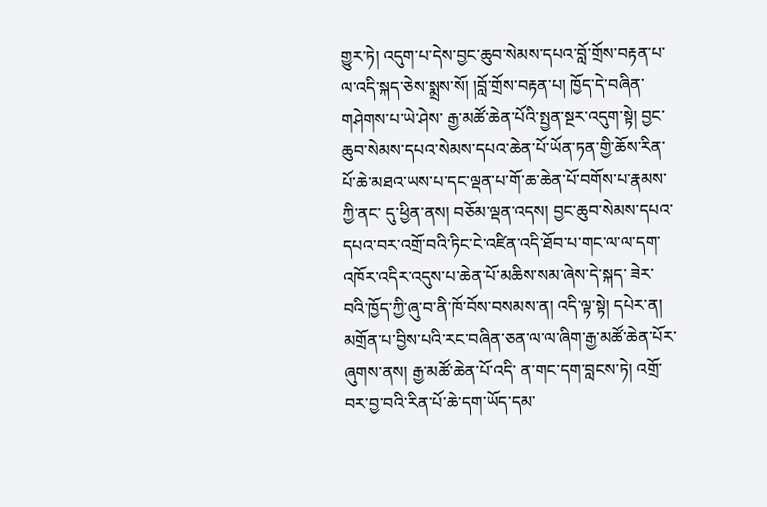གྱུར་ཏེ། འདུག་པ་དེས་བྱང་ཆུབ་སེམས་དཔའ་བློ་གྲོས་བརྟན་པ་ལ་འདི་སྐད་ཅེས་སྨྲས་སོ། །བློ་གྲོས་བརྟན་པ། ཁྱོད་དེ་བཞིན་གཤེགས་པ་ཡེ་ཤེས་ རྒྱ་མཚོ་ཆེན་པོའི་སྤྱན་སྔར་འདུག་སྟེ། བྱང་ཆུབ་སེམས་དཔའ་སེམས་དཔའ་ཆེན་པོ་ཡོན་ཏན་གྱི་ཆོས་རིན་པོ་ཆེ་མཐའ་ཡས་པ་དང་ལྡན་པ་གོ་ཆ་ཆེན་པོ་བགོས་པ་རྣམས་ཀྱི་ནང་ དུ་ཕྱིན་ནས། བཅོམ་ལྡན་འདས། བྱང་ཆུབ་སེམས་དཔའ་དཔའ་བར་འགྲོ་བའི་ཏིང་ངེ་འཛིན་འདི་ཐོབ་པ་གང་ལ་ལ་དག་འཁོར་འདིར་འདུས་པ་ཆེན་པོ་མཆིས་སམ་ཞེས་དེ་སྐད་ ཟེར་བའི་ཁྱོད་ཀྱི་ཞུ་བ་ནི་ཁོ་བོས་བསམས་ན། འདི་ལྟ་སྟེ། དཔེར་ན། མགྲོན་པ་བྱིས་པའི་རང་བཞིན་ཅན་ལ་ལ་ཞིག་རྒྱ་མཚོ་ཆེན་པོར་ཞུགས་ནས། རྒྱ་མཚོ་ཆེན་པོ་འདི་ ན་གང་དག་བླངས་ཏེ། འགྲོ་བར་བྱ་བའི་རིན་པོ་ཆེ་དག་ཡོད་དམ་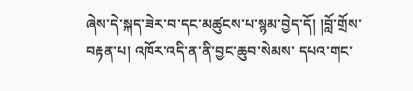ཞེས་དེ་སྐད་ཟེར་བ་དང་མཚུངས་པ་སྙམ་བྱེད་དོ། །བློ་གྲོས་བརྟན་པ། འཁོར་འདི་ན་ནི་བྱང་ཆུབ་སེམས་ དཔའ་གང་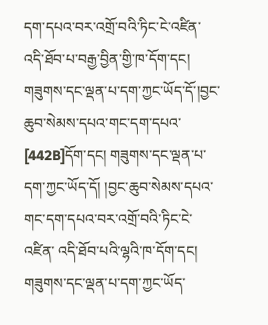དག་དཔའ་བར་འགྲོ་བའི་ཏིང་ངེ་འཛིན་འདི་ཐོབ་པ་བརྒྱ་བྱིན་གྱི་ཁ་དོག་དང། གཟུགས་དང་ལྡན་པ་དག་ཀྱང་ཡོད་དོ་།བྱང་ཆུབ་སེམས་དཔའ་གང་དག་དཔའ་ [442B]དོག་དང། གཟུགས་དང་ལྡན་པ་དག་ཀྱང་ཡོད་དོ། །བྱང་ཆུབ་སེམས་དཔའ་གང་དག་དཔའ་བར་འགྲོ་བའི་ཏིང་ངེ་འཛིན་ འདི་ཐོབ་པའི་ལྷའི་ཁ་དོག་དང། གཟུགས་དང་ལྡན་པ་དག་ཀྱང་ཡོད་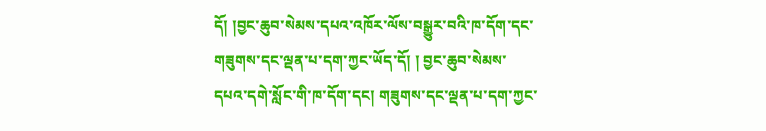དོ། །བྱང་ཆུབ་སེམས་དཔའ་འཁོར་ལོས་བསྒྱུར་བའི་ཁ་དོག་དང་གཟུགས་དང་ལྡན་པ་དག་ཀྱང་ཡོད་དོ། ། བྱང་ཆུབ་སེམས་དཔའ་དགེ་སློང་གི་ཁ་དོག་དང། གཟུགས་དང་ལྡན་པ་དག་ཀྱང་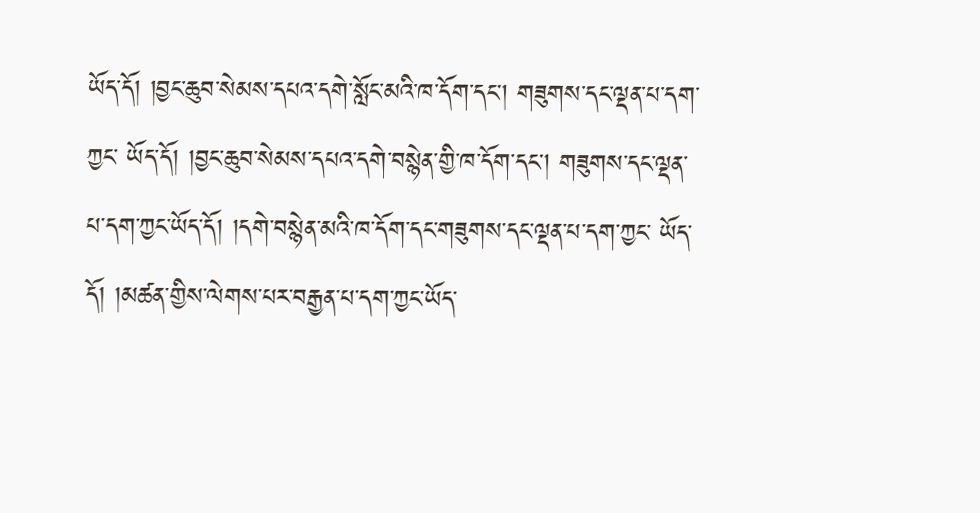ཡོད་དོ། །བྱང་ཆུབ་སེམས་དཔའ་དགེ་སློང་མའི་ཁ་དོག་དང། གཟུགས་དང་ལྡན་པ་དག་ཀྱང་ ཡོད་དོ། །བྱང་ཆུབ་སེམས་དཔའ་དགེ་བསྙེན་གྱི་ཁ་དོག་དང། གཟུགས་དང་ལྡན་པ་དག་ཀྱང་ཡོད་དོ། །དགེ་བསྙེན་མའི་ཁ་དོག་དང་གཟུགས་དང་ལྡན་པ་དག་ཀྱང་ ཡོད་དོ། །མཚན་གྱིས་ལེགས་པར་བརྒྱན་པ་དག་ཀྱང་ཡོད་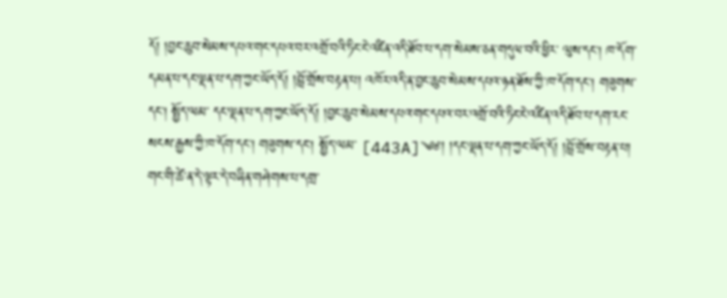དོ། །བྱང་ཆུབ་སེམས་དཔའ་གང་དཔའ་བར་འགྲོ་བའི་ཏིང་ངེ་འཛིན་འདི་ཐོབ་པ་དག་སེམས་ཅན་གདུལ་བའི་ཕྱིར་ ལུས་དང། ཁ་དོག་དམན་པ་དང་ལྡན་པ་དག་ཀྱང་ཡོད་དོ། །བློ་གྲོས་བརྟན་པ། འཁོར་འདི་ན་བྱང་ཆུབ་སེམས་དཔའ་ཉན་ཐོས་ཀྱི་ཁ་དོག་དང། གཟུགས་དང། སྤྱོད་ལམ་ དང་ལྡན་པ་དག་ཀྱང་ཡོད་དོ། །བྱང་ཆུབ་སེམས་དཔའ་གང་དཔའ་བར་འགྲོ་བའི་ཏིང་ངེ་འཛིན་འདི་ཐོབ་པ་དག་རང་སངས་རྒྱས་ཀྱི་ཁ་དོག་དང། གཟུགས་དང། སྤྱོད་ལམ་ [443A]༄༅། །དང་ལྡན་པ་དག་ཀྱང་ཡོད་དོ། །བློ་གྲོས་བརྟན་པ། གང་གི་ཚེ་ན་དེ་ལྟར་དེ་བཞིན་གཤེགས་པ་དགྲ་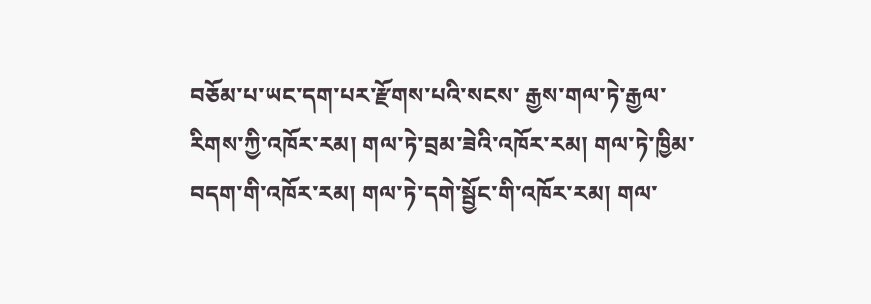བཅོམ་པ་ཡང་དག་པར་རྫོགས་པའི་སངས་ རྒྱས་གལ་ཏེ་རྒྱལ་རིགས་ཀྱི་འཁོར་རམ། གལ་ཏེ་བྲམ་ཟེའི་འཁོར་རམ། གལ་ཏེ་ཁྱིམ་བདག་གི་འཁོར་རམ། གལ་ཏེ་དགེ་སྦྱོང་གི་འཁོར་རམ། གལ་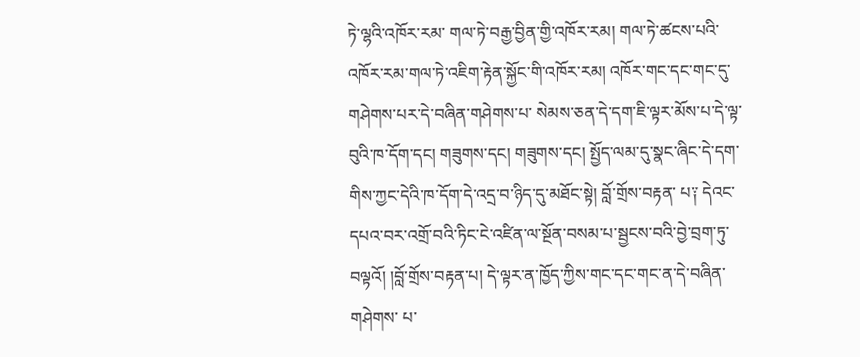ཏེ་ལྷའི་འཁོར་རམ་ གལ་ཏེ་བརྒྱ་བྱིན་གྱི་འཁོར་རམ། གལ་ཏེ་ཚངས་པའི་འཁོར་རམ་གལ་ཏེ་འཇིག་རྟེན་སྐྱོང་གི་འཁོར་རམ། འཁོར་གང་དང་གང་དུ་གཤེགས་པར་དེ་བཞིན་གཤེགས་པ་ སེམས་ཅན་དེ་དག་ཇི་ལྟར་མོས་པ་དེ་ལྟ་བུའི་ཁ་དོག་དང། གཟུགས་དང། གཟུགས་དང། སྤྱོད་ལམ་དུ་སྣང་ཞིང་དེ་དག་གིས་ཀྱང་དེའི་ཁ་དོག་དེ་འདྲ་བ་ཉིད་དུ་མཐོང་སྟེ། བློ་གྲོས་བརྟན་ པ༑ དེའང་དཔའ་བར་འགྲོ་བའི་ཏིང་ངེ་འཛིན་ལ་སྔོན་བསམ་པ་སྦྱངས་བའི་བྱེ་བྲག་ཏུ་བལྟའོ། །བློ་གྲོས་བརྟན་པ། དེ་ལྟར་ན་ཁྱོད་ཀྱིས་གང་དང་གང་ན་དེ་བཞིན་གཤེགས་ པ་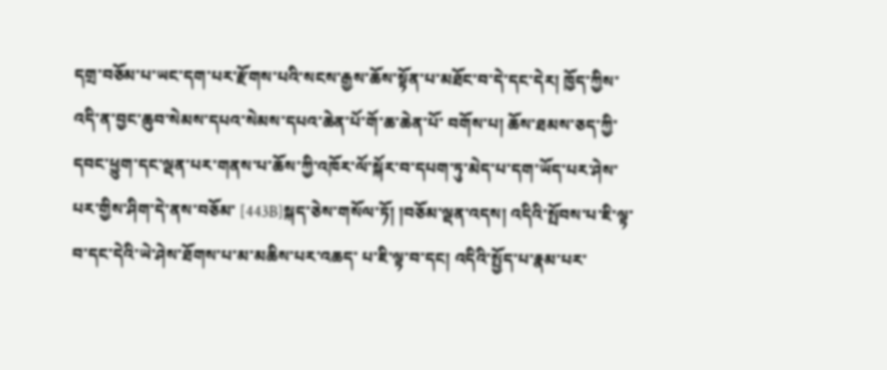དགྲ་བཅོམ་པ་ཡང་དག་པར་རྫོགས་པའི་སངས་རྒྱས་ཆོས་སྟོན་པ་མཐོང་བ་དེ་དང་དེར། ཁྱོད་ཀྱིས་འདི་ན་བྱང་ཆུབ་སེམས་དཔའ་སེམས་དཔའ་ཆེན་པོ་གོ་ཆ་ཆེན་པོ་ བགོས་པ། ཆོས་ཐམས་ཅད་ཀྱི་དབང་ཕྱུག་དང་ལྡན་པར་གནས་པ་ཆོས་ཀྱི་འཁོར་ལོ་སྐོར་བ་དཔག་ཏུ་མེད་པ་དག་ཡོད་པར་ཤེས་པར་གྱིས་ཤིག་དེ་ནས་བཅོམ་ [443B]སྐད་ཅེས་གསོལ་ཏོ། །བཅོམ་ལྡན་འདས། འདིའི་སྤོབས་པ་ཇི་ལྟ་བ་དང་དེའི་ཡེ་ཤེས་ཐོགས་པ་མ་མཆིས་པར་འཆད་ པ་ཇི་ལྟ་བ་དང། འདིའི་སྤྱོད་པ་རྣམ་པར་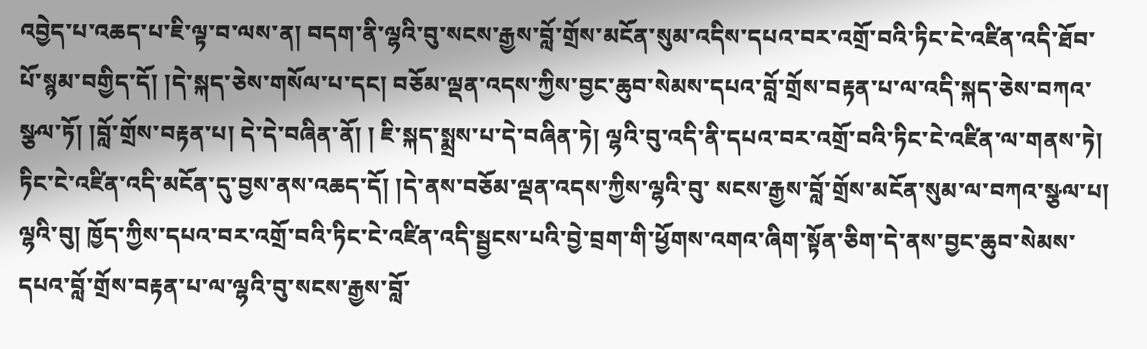འབྱེད་པ་འཆད་པ་ཇི་ལྟ་བ་ལས་ན། བདག་ནི་ལྷའི་བུ་སངས་རྒྱས་བློ་གྲོས་མངོན་སུམ་འདིས་དཔའ་བར་འགྲོ་བའི་ཏིང་ངེ་འཛིན་འདི་ཐོབ་ པོ་སྙམ་བགྱིད་དོ། །དེ་སྐད་ཅེས་གསོལ་པ་དང། བཅོམ་ལྡན་འདས་ཀྱིས་བྱང་ཆུབ་སེམས་དཔའ་བློ་གྲོས་བརྟན་པ་ལ་འདི་སྐད་ཅེས་བཀའ་སྩལ་ཏོ། །བློ་གྲོས་བརྟན་པ། དེ་དེ་བཞིན་ནོ། ། ཇི་སྐད་སྨྲས་པ་དེ་བཞིན་ཏེ། ལྷའི་བུ་འདི་ནི་དཔའ་བར་འགྲོ་བའི་ཏིང་ངེ་འཛིན་ལ་གནས་ཏེ། ཏིང་ངེ་འཛིན་འདི་མངོན་དུ་བྱས་ནས་འཆད་དོ། །དེ་ནས་བཅོམ་ལྡན་འདས་ཀྱིས་ལྷའི་བུ་ སངས་རྒྱས་བློ་གྲོས་མངོན་སུམ་ལ་བཀའ་སྩལ་པ། ལྷའི་བུ། ཁྱོད་ཀྱིས་དཔའ་བར་འགྲོ་བའི་ཏིང་ངེ་འཛིན་འདི་སྦྱངས་པའི་བྱེ་བྲག་གི་ཕྱོགས་འགའ་ཞིག་སྟོན་ཅིག་དེ་ནས་བྱང་ཆུབ་སེམས་ དཔའ་བློ་གྲོས་བརྟན་པ་ལ་ལྷའི་བུ་སངས་རྒྱས་བློ་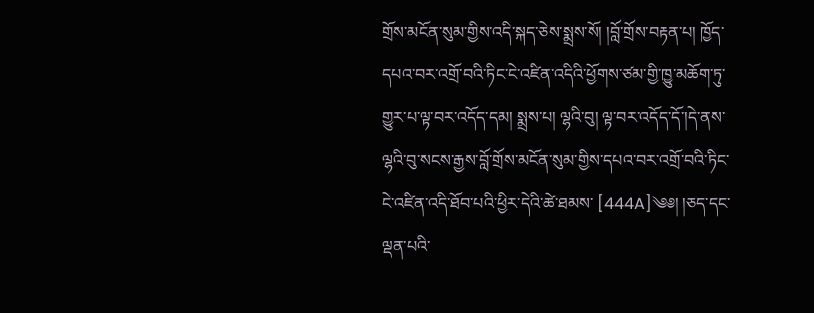གྲོས་མངོན་སུམ་གྱིས་འདི་སྐད་ཅེས་སྨྲས་སོ། །བློ་གྲོས་བརྟན་པ། ཁྱོད་དཔའ་བར་འགྲོ་བའི་ཏིང་ངེ་འཛིན་འདིའི་ཕྱོགས་ཙམ་གྱི་ཁྱུ་མཆོག་ཏུ་ གྱུར་པ་ལྟ་བར་འདོད་དམ། སྨྲས་པ། ལྷའི་བུ། ལྟ་བར་འདོད་དོ་།དེ་ནས་ལྷའི་བུ་སངས་རྒྱས་བློ་གྲོས་མངོན་སུམ་གྱིས་དཔའ་བར་འགྲོ་བའི་ཏིང་ངེ་འཛིན་འདི་ཐོབ་པའི་ཕྱིར་དེའི་ཚེ་ཐམས་ [444A]༄༅། །ཅད་དང་ལྡན་པའི་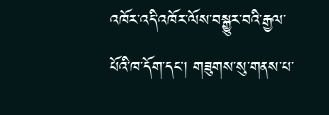འཁོར་འདི་འཁོར་ལོས་བསྒྱུར་བའི་རྒྱལ་པོའི་ཁ་དོག་དང། གཟུགས་སུ་གནས་པ་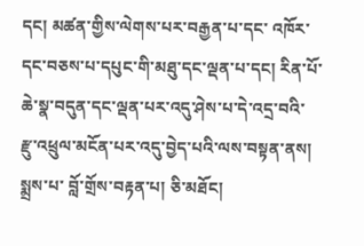དང། མཚན་གྱིས་ལེགས་པར་བརྒྱན་པ་དང་ འཁོར་དང་བཅས་པ་དཔུང་གི་མཐུ་དང་ལྡན་པ་དང། རིན་པོ་ཆེ་སྣ་བདུན་དང་ལྡན་པར་འདུ་ཤེས་པ་དེ་འདྲ་བའི་རྫུ་འཕྲུལ་མངོན་པར་འདུ་བྱེད་པའི་ལས་བསྟན་ནས། སྨྲས་པ་ བློ་གྲོས་བརྟན་པ། ཅི་མཐོང།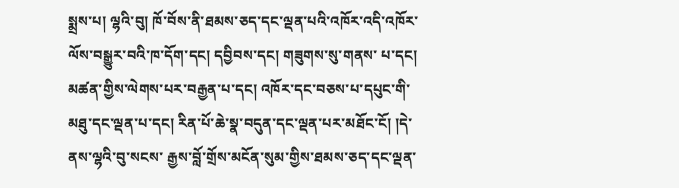སྨྲས་པ། ལྷའི་བུ། ཁོ་བོས་ནི་ཐམས་ཅད་དང་ལྡན་པའི་འཁོར་འདི་འཁོར་ལོས་བསྒྱུར་བའི་ཁ་དོག་དང། དབྱིབས་དང། གཟུགས་སུ་གནས་ པ་དང། མཚན་གྱིས་ལེགས་པར་བརྒྱན་པ་དང། འཁོར་དང་བཅས་པ་དཔུང་གི་མཐུ་དང་ལྡན་པ་དང། རིན་པོ་ཆེ་སྣ་བདུན་དང་ལྡན་པར་མཐོང་ངོ། །དེ་ནས་ལྷའི་བུ་སངས་ རྒྱས་བློ་གྲོས་མངོན་སུམ་གྱིས་ཐམས་ཅད་དང་ལྡན་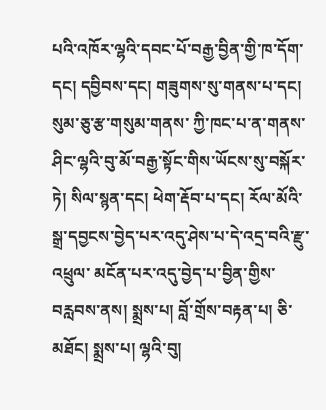པའི་འཁོར་ལྷའི་དབང་པོ་བརྒྱ་བྱིན་གྱི་ཁ་དོག་དང། དབྱིབས་དང། གཟུགས་སུ་གནས་པ་དང། སུམ་ཅུ་རྩ་གསུམ་གནས་ ཀྱི་ཁང་པ་ན་གནས་ཤིང་ལྷའི་བུ་མོ་བརྒྱ་སྟོང་གིས་ཡོངས་སུ་བསྐོར་ཏེ། སིལ་སྙན་དང། ཕེག་རྡོབ་པ་དང། རོལ་མོའི་སྒྲ་དབྱངས་བྱེད་པར་འདུ་ཤེས་པ་དེ་འདྲ་བའི་རྫུ་འཕྲུལ་ མངོན་པར་འདུ་བྱེད་པ་བྱིན་གྱིས་བརླབས་ནས། སྨྲས་པ། བློ་གྲོས་བརྟན་པ། ཅི་མཐོང། སྨྲས་པ། ལྷའི་བུ།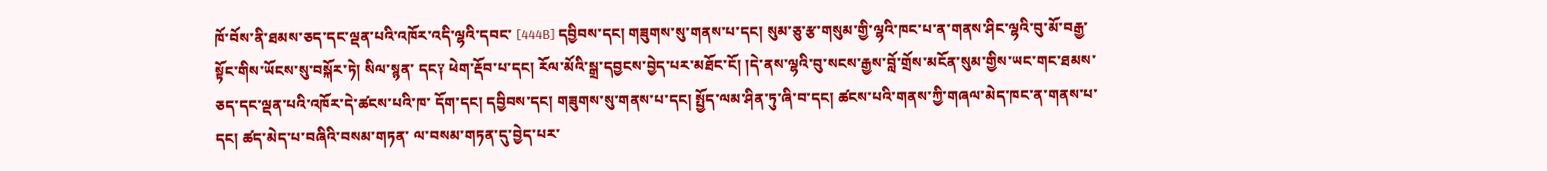ཁོ་བོས་ནི་ཐམས་ཅད་དང་ལྡན་པའི་འཁོར་འདི་ལྷའི་དབང་ [444B] དབྱིབས་དང། གཟུགས་སུ་གནས་པ་དང། སུམ་ཅུ་རྩ་གསུམ་གྱི་ལྷའི་ཁང་པ་ན་གནས་ཤིང་ལྷའི་བུ་མོ་བརྒྱ་སྟོང་གིས་ཡོངས་སུ་བསྐོར་ཏེ། སིལ་སྙན་ དང༑ ཕེག་རྡོབ་པ་དང། རོལ་མོའི་སྒྲ་དབྱངས་བྱེད་པར་མཐོང་ངོ། །དེ་ནས་ལྷའི་བུ་སངས་རྒྱས་བློ་གྲོས་མངོན་སུམ་གྱིས་ཡང་གང་ཐམས་ཅད་དང་ལྡན་པའི་འཁོར་དེ་ཚངས་པའི་ཁ་ དོག་དང། དབྱིབས་དང། གཟུགས་སུ་གནས་པ་དང། སྤྱོད་ལམ་ཤིན་ཏུ་ཞི་བ་དང། ཚངས་པའི་གནས་ཀྱི་གཞལ་མེད་ཁང་ན་གནས་པ་དང། ཚད་མེད་པ་བཞིའི་བསམ་གཏན་ ལ་བསམ་གཏན་དུ་བྱེད་པར་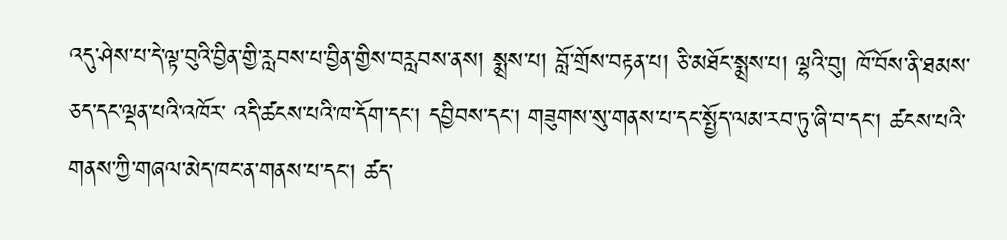འདུ་ཤེས་པ་དེ་ལྟ་བུའི་བྱིན་གྱི་རླབས་པ་བྱིན་གྱིས་བརླབས་ནས། སྨྲས་པ། བློ་གྲོས་བརྟན་པ། ཅི་མཐོང་སྨྲས་པ། ལྷའི་བུ། ཁོ་བོས་ནི་ཐམས་ཅད་དང་ལྡན་པའི་འཁོར་ འདི་ཚངས་པའི་ཁ་དོག་དང། དབྱིབས་དང། གཟུགས་སུ་གནས་པ་དང་སྤྱོད་ལམ་རབ་ཏུ་ཞི་བ་དང། ཚངས་པའི་གནས་ཀྱི་གཞལ་མེད་ཁང་ན་གནས་པ་དང། ཚད་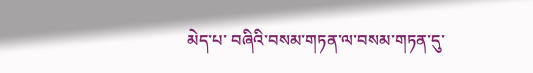མེད་པ་ བཞིའི་བསམ་གཏན་ལ་བསམ་གཏན་དུ་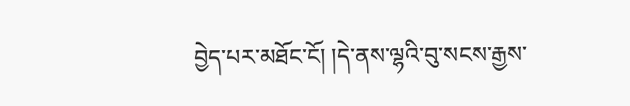བྱེད་པར་མཐོང་ངོ། །དེ་ནས་ལྷའི་བུ་སངས་རྒྱས་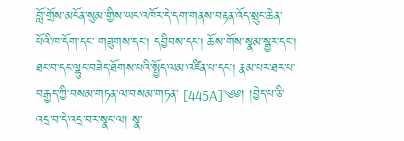བློ་གྲོས་མངོན་སུམ་གྱིས་ཡང་འཁོར་དེ་དག་གནས་བརྟན་འོད་སྲུང་ཆེན་པོའི་ཁ་དོག་དང་ གཟུགས་དང། དབྱིབས་དང། ཆོས་གོས་སྣམ་སྦྱར་དང། ཐང་བ་དང་ལྷུང་བཟེད་ཐོགས་པའི་སྤྱོད་ལམ་འཛིན་པ་དང། རྣམ་པར་ཐར་པ་བརྒྱད་ཀྱི་བསམ་གཏན་ལ་བསམ་གཏན་ [445A]༄༅། །བྱེད་པ་ཅི་འདྲ་བ་དེ་འདྲ་བར་སྣང་ལ། སྣ་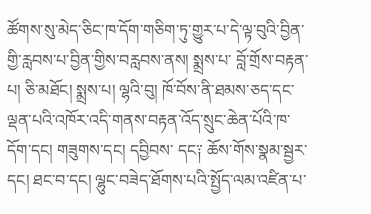ཚོགས་སུ་མེད་ཅིང་ཁ་དོག་གཅིག་ཏུ་གྱུར་པ་དེ་ལྟ་བུའི་བྱིན་གྱི་རླབས་པ་བྱིན་གྱིས་བརླབས་ནས། སྨྲས་པ་ བློ་གྲོས་བརྟན་པ། ཅི་མཐོང། སྨྲས་པ། ལྷའི་བུ། ཁོ་བོས་ནི་ཐམས་ཅད་དང་ལྡན་པའི་འཁོར་འདི་གནས་བརྟན་འོད་སྲུང་ཆེན་པོའི་ཁ་དོག་དང། གཟུགས་དང། དབྱིབས་ དང༑ ཆོས་གོས་སྣམ་སྦྱར་དང། ཐང་བ་དང། ལྷུང་བཟེད་ཐོགས་པའི་སྤྱོད་ལམ་འཛིན་པ་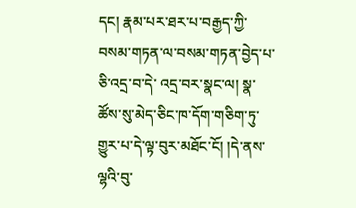དང། རྣམ་པར་ཐར་པ་བརྒྱད་ཀྱི་བསམ་གཏན་ལ་བསམ་གཏན་བྱེད་པ་ཅི་འདྲ་བ་དེ་ འདྲ་བར་སྣང་ལ། སྣ་ཚོས་སུ་མེད་ཅིང་ཁ་དོག་གཅིག་ཏུ་གྱུར་པ་དེ་ལྟ་བུར་མཐོང་ངོ། །དེ་ནས་ལྷའི་བུ་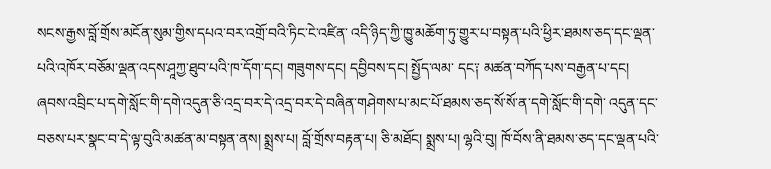སངས་རྒྱས་བློ་གྲོས་མངོན་སུམ་གྱིས་དཔའ་བར་འགྲོ་བའི་ཏིང་ངེ་འཛིན་ འདི་ཉིད་ཀྱི་ཁྱུ་མཆོག་ཏུ་གྱུར་པ་བསྟན་པའི་ཕྱིར་ཐམས་ཅད་དང་ལྡན་པའི་འཁོར་བཅོམ་ལྡན་འདས་ཤཱཀྱ་ཐུབ་པའི་ཁ་དོག་དང། གཟུགས་དང། དབྱིབས་དང། སྤྱོད་ལམ་ དང༑ མཚན་བཀོད་པས་བརྒྱན་པ་དང། ཞབས་འབྲིང་པ་དགེ་སློང་གི་དགེ་འདུན་ཅི་འདྲ་བར་དེ་འདྲ་བར་དེ་བཞིན་གཤེགས་པ་མང་པོ་ཐམས་ཅད་སོ་སོ་ན་དགེ་སློང་གི་དགེ་ འདུན་དང་བཅས་པར་སྣང་བ་དེ་ལྟ་བུའི་མཚན་མ་བསྟན་ནས། སྨྲས་པ། བློ་གྲོས་བརྟན་པ། ཅི་མཐོང། སྨྲས་པ། ལྷའི་བུ། ཁོ་བོས་ནི་ཐམས་ཅད་དང་ལྡན་པའི་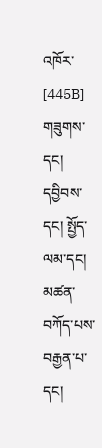འཁོར་ [445B] གཟུགས་དང། དབྱིབས་དང། སྤྱོད་ལམ་དང། མཚན་བཀོད་པས་བརྒྱན་པ་དང།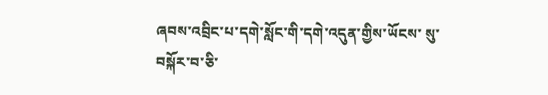ཞབས་འབྲིང་པ་དགེ་སློང་གི་དགེ་འདུན་གྱིས་ཡོངས་ སུ་བསྐོར་བ་ཅི་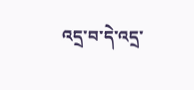འདྲ་བ་དེ་འདྲ་